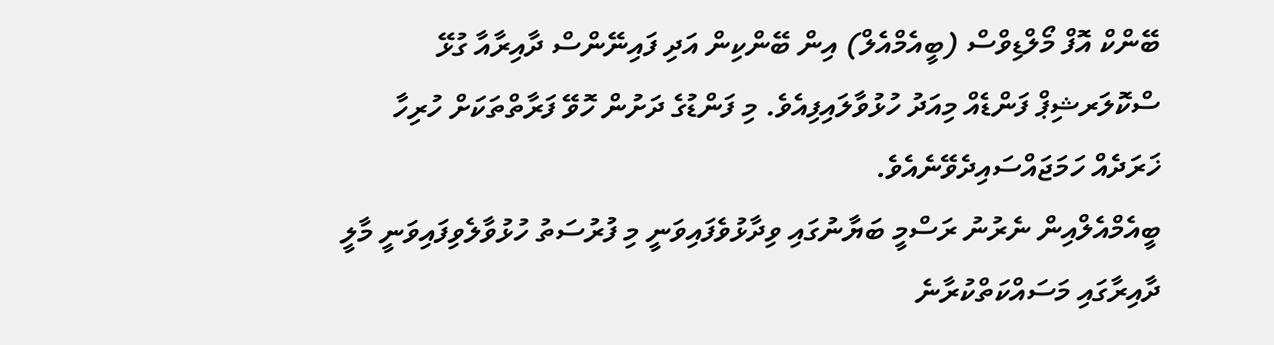ބޭންކް އޮފް މޯލްޑިވްސް (ބީއެމްއެލް) އިން ބޭންކިން އަދި ފައިނޭންސް ދާއިރާއާ ގުޅޭ ސްކޮލަރޝިޕް ފަންޑެއް މިއަދު ހުޅުވާލައިފިއެވެ. މި ފަންޑުގެ ދަށުން ހޮވޭ ފަރާތްތަކަށް ހުރިހާ ޚަރަދެއް ހަމަޖައްސައިދެވޭނެއެވެ.
ބީއެމްއެލްއިން ނެރުނު ރަސްމީ ބަޔާނުގައި ވިދާޅުވެފައިވަނީ މި ފުރުސަތު ހުޅުވާލެވިފައިވަނީ މާލީ ދާއިރާގައި މަސައްކަތްކުރާނެ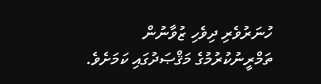ހުނަރުވެރި ދިވެހި ޒުވާނުން ތަމްރީނުކުރުމުގެ މަޤްޞަދުގައި ކަމަށެވެ.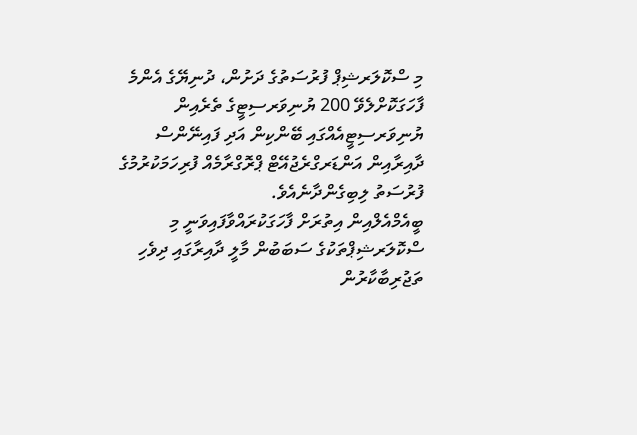މި ސްކޮލަރޝިޕް ފުރުސަތުގެ ދަށުން، ދުނިޔޭގެ އެންމެ ފާހަގަކޮށްލެވޭ 200 ޔުނިވަރސިޓީގެ ތެރެއިން ޔުނިވަރސިޓީއެއްގައި ބޭންކިން އަދި ފައިނޭންސް ދާއިރާއިން އަންޑަރގްރެޖުއޭޓް ޕްރޮގްރާމެއް ފުރިހަމަކުރުމުގެ ފުރުސަތު ލިބިގެންދާނެއެވެ.
ބީއެމްއެލްއިން އިތުރަށް ފާހަގަކުރައްވާފައިވަނީ މި ސްކޮލަރޝިޕްތަކުގެ ސަބަބުން މާލީ ދާއިރާގައި ދިވެހި ތަޖުރިބާކާރުން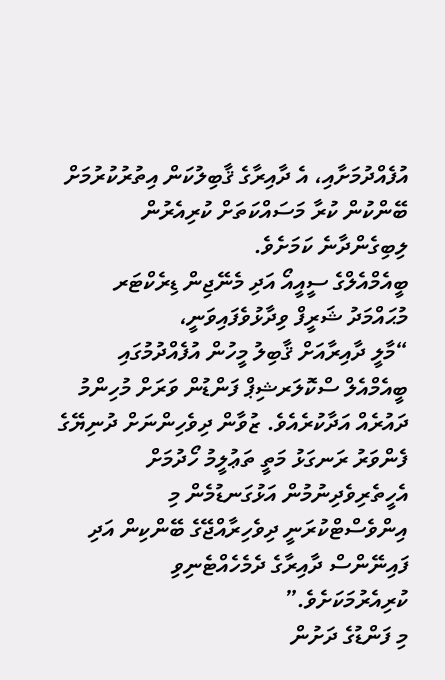އުފެއްދުމަށާއި، އެ ދާއިރާގެ ޤާބިލުކަން އިތުރުކުރުމަށް ބޭންކުން ކުރާ މަސައްކަތަށް ކުރިއެރުން ލިބިގެންދާނެ ކަމަށެވެ.
ބީއެމްއެލްގެ ސީއީއޯ އަދި މެނޭޖިން ޑިރެކްޓަރ މުޙައްމަދު ޝަރީފް ވިދާޅުވެފައިވަނީ،
“މާލީ ދާއިރާއަށް ޤާބިލު މީހުން އުފެއްދުމުގައި ބީއެމްއެލް ސްކޮލަރޝިޕް ފަންޑުން ވަރަށް މުހިންމު ދައުރެއް އަދާކުރެއެވެ. ޒުވާން ދިވެހިންނަށް ދުނިޔޭގެ ފެންވަރު ރަނގަޅު މަތީ ތަޢުލީމު ހޯދުމަށް އެހީތެރިވެދިނުމުން އަޅުގަނޑުމެން މި އިންވެސްޓްކުރަނީ ދިވެހިރާއްޖޭގެ ބޭންކިން އަދި ފައިނޭންސް ދާއިރާގެ ދެމެހެއްޓެނިވި ކުރިއެރުމަކަށެވެ.”
މި ފަންޑުގެ ދަށުން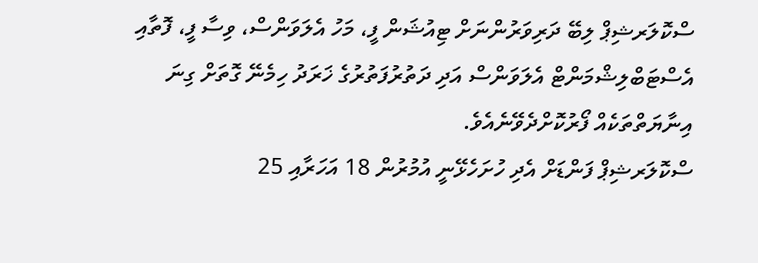ސްކޮލަރޝިޕް ލިބޭ ދަރިވަރުންނަށް ޓިއުޝަން ފީ، މަހު އެލަވަންސް، ވިސާ ފީ، ފޮތާއި އެސްޓަބްލިޝްމަންޓް އެލަވަންސް އަދި ދަތުރުފަތުރުގެ ޚަރަދު ހިމެނޭ ގޮތަށް ގިނަ އިނާޔަތްތަކެއް ފޯރުކޮށްދެވޭނެއެވެ.
ސްކޮލަރޝިޕް ފަންޑަށް އެދި ހުށަހެޅޭނީ އުމުރުން 18 އަހަރާއި 25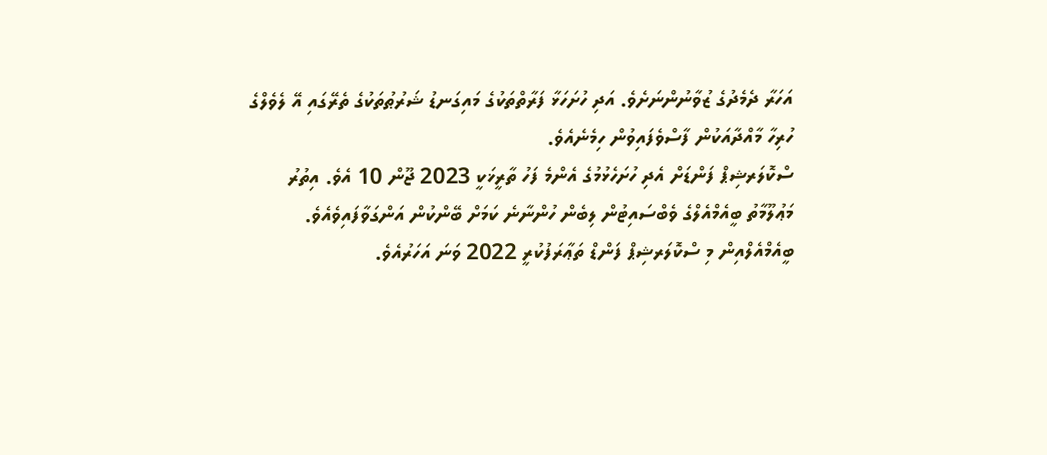އަހަރާ ދެމެދުގެ ޒުވާނުންނަށެވެ. އަދި ހުށަހަޅާ ފަރާތްތަކުގެ މައިގަނޑު ޝަރުޠުތަކުގެ ތެރޭގައި އޭ ލެވެލްގެ ހުރިހާ މާއްދާއަކުން ފާސްވެފައިވުން ހިމެނެއެވެ.
ސްކޮލަރޝިޕް ފަންޑަށް އެދި ހުށަހެޅުމުގެ އެންމެ ފަހު ތާރީޚަކީ 2023 ޖޫން 10 އެވެ. އިތުރު މަޢުލޫމާތު ބީއެމްއެލްގެ ވެބްސައިޓުން ލިބެން ހުންނާނެ ކަމަށް ބޭންކުން އަންގަވާފައިވެއެވެ.
ބީއެމްއެލްއިން މި ސްކޮލަރޝިޕް ފަންޑް ތަޢާރަފުކުރީ 2022 ވަނަ އަހަރުއެވެ.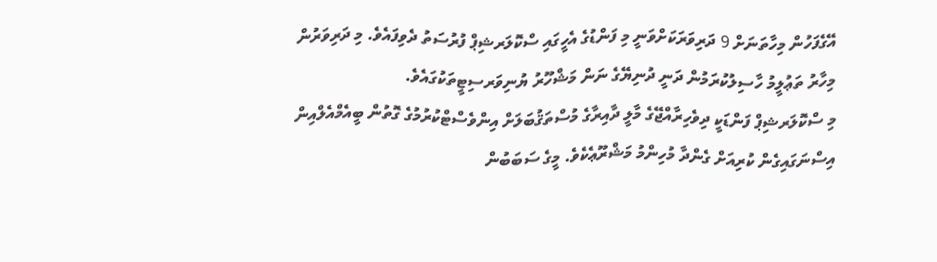އޭގެފަހުން މިހާތަނަށް 9 ދަރިވަރަކަށްވަނީ މި ފަންޑުގެ އެހީގައި ސްކޮލަރޝިޕް ފުރުސަތު ދެވިފައެވެ. މި ދަރިވަރުން މިހާރު ތަޢުލީމު ހާސިލުކުރަމުން ދަނީ ދުނިޔޭގެ ނަން މަޝްހޫރު ޔުނިވަރސިޓީތަކުގައެވެ.
މި ސްކޮލަރޝިޕް ފަންޑަކީ ދިވެހިރާއްޖޭގެ މާލީ ދާއިރާގެ މުސްތަޤުބަލަށް އިންވެސްޓްކުރުމުގެ ގޮތުން ބީއެމްއެލްއިން އިސްނަގައިގެން ކުރިއަށް ގެންދާ މުހިންމު މަޝްރޫޢެކެވެ. މީގެ ސަބަބުން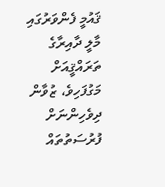ޤައުމީ ފެންވަރުގައި މާލީ ދާއިރާގެ ތަރައްޤީއަށް މަގުފަހިވެ، ޒުވާން ދިވެހިންނަށް ފުރުސަތުތައް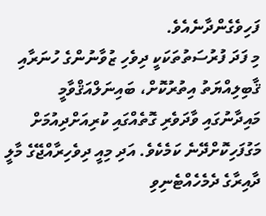ފަހިވެގެންދާނެއެވެ.
މި ފަދަ ފުރުސަތުތަކަކީ ދިވެހި ޒުވާނުންގެ ހުނަރާއި ޤާބިލިއްޔަތު އިތުރުކޮށް، ބައިނަލްއަޤްވާމީ މައިދާނުގައި ވާދަވެރި ގޮތެއްގައި ކުރިއަށްދިއުމަށް މަގުފަހިކޮށްދޭނެ ކަމެކެވެ. އަދި މިއީ ދިވެހިރާއްޖޭގެ މާލީ ދާއިރާގެ ދެމެހެއްޓެނިވި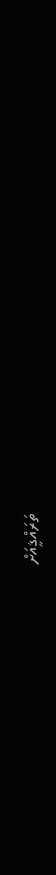ތަރައްޤީއަށް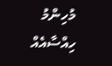މުހިންމު ހިއްސާއެއް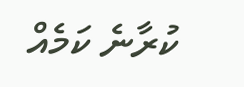ކުރާނެ ކަމެއް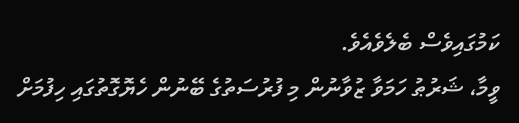ކަމުގައިވެސް ބެލެވެއެވެ.
ވީމާ، ޝަރުޠު ހަމަވާ ޒުވާނުން މި ފުރުސަތުގެ ބޭނުން ހެޔޮގޮތުގައި ހިފުމަށް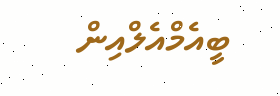ބީއެމްއެލްއިން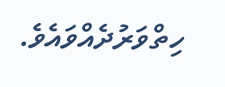ހިތްވަރުދެއްވައެވެ.